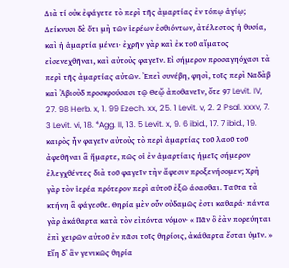Διὰ τί οὐκ ἐφάγετε τὸ περὶ τῆς ἀμαρτίας ἐν τόπῳ ἁγίῳ; Δείκνυσι δὲ ὅτι μὴ τῶν ἱερέων ἐσθιόντων, ἀτέλεστος ἡ θυσία, καὶ ἡ ἁμαρτία μένει· ἐχρῆν γὰρ καὶ ἐκ τοῦ αἴματος εἰσενεχθῆναι, καὶ αὐτοὺς φαγεῖν. Εἰ σήμερον προσαγηόχασι τὰ περὶ τῆς ἀμαρτίας αὐτῶν. Ἐπεὶ συνέβη, φησὶ, τοῖς περὶ Ναδὰβ καὶ Ἀβιοὺδ προσκρούσασι τῷ Θεᾤ ἀποθανεῖν, ὄτε 97 Levit. IV, 27. 98 Herb. x, 1. 99 Ezech. xx, 25. 1 Levit. v, 2. 2 Psal. xxxv, 7. 3 Levit. vi, 18. ⁴Agg. II, 13. 5 Levit. x, 9. 6 ibid., 17. 7 ibid., 19. καιρὸς ἦν φαγεῖν αὐτοὺς τὸ περὶ ἁμαρτίας τοῦ λαοῦ τοῦ ἀφεθῆναι ἃ ἥμαρτε, πῶς οἱ ἐν ἁμαρτίαις ἡμεῖς σήμερον ἐλεγχθέντες διὰ τοῦ φαγεῖν τὴν ἄφεσιν προξενήσομεν; Χρὴ γὰρ τὸν ἱερέα πρότερον περὶ αὑτοῦ ἐξῶ άσασθαι. Ταῦτα τὰ κτήνη ἃ φάγεσθε. Θηρία μὲν οὗν οὐδαμῶς ἐστι καθαρά· πάντα γὰρ ἀκάθαρτα κατὰ τὸν εἰπόντα νόμον· « Πᾶν ὂ ἐὰν πορεύηται ἐπὶ χειρῶν αὐτοῦ ἐν πᾶσι τοῖς θηρίοις, ἀκάθαρτα ἔσται ὑμῖν. » Εἴη δʼ ἂν γενικῶς θηρία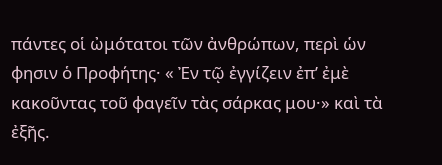πάντες οἱ ὠμότατοι τῶν ἀνθρώπων, περὶ ὡν φησιν ὁ Προφήτης· « Ἐν τῷ ἐγγίζειν ἐπʼ ἐμὲ κακοῦντας τοῦ φαγεῖν τὰς σάρκας μου·» καὶ τὰ ἐξῆς.